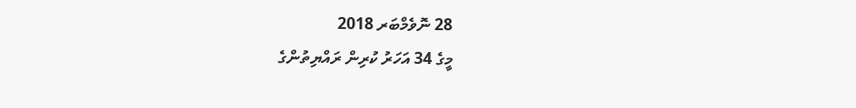28 ނޮވެމްބަރ 2018
މީގެ 34 އަހަރު ކުރިން ރައްޔިތުންގެ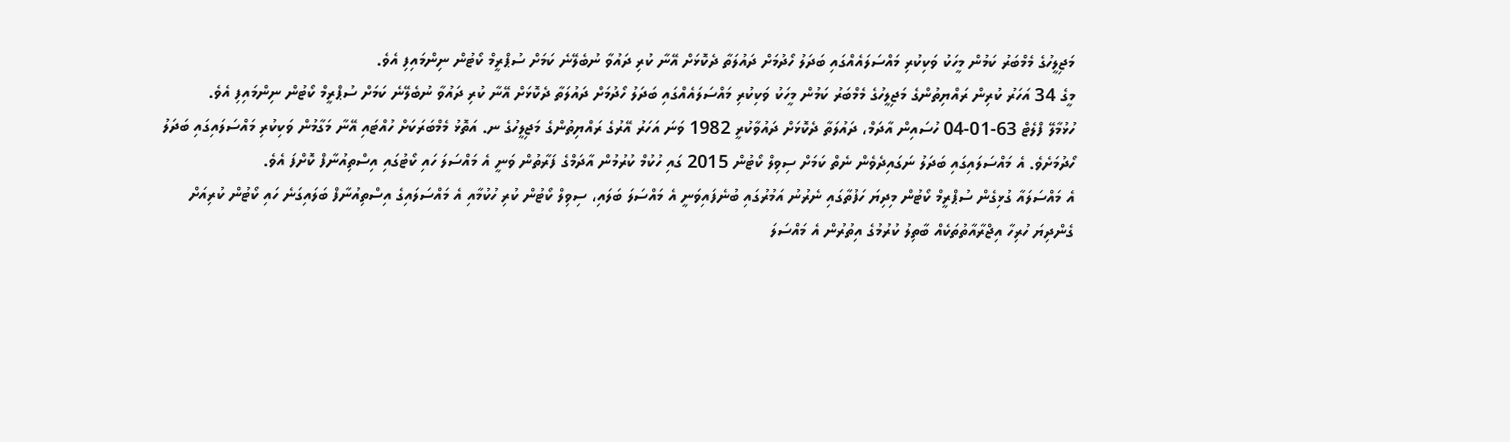މަޖިލީހުގެ މެމްބަރު ކަމުން މީހަކު ވަކިކުރި މައްސަލައެއްގައި ބަދަލު ހޯދުމަށް ދައުލަތާ ދެކޮޅަށް އޭނާ ކުރި ދައުވާ ނުބެލޭނެ ކަމަށް ސުޕްރީމް ކޯޓުން ނިންމައިފި އެވެ.
މީގެ 34 އަހަރު ކުރިން ރައްޔިތުންގެ މަޖިލީހުގެ މެމްބަރު ކަމުން މީހަކު ވަކިކުރި މައްސަލައެއްގައި ބަދަލު ހޯދުމަށް ދައުލަތާ ދެކޮޅަށް އޭނާ ކުރި ދައުވާ ނުބެލޭނެ ކަމަށް ސުޕްރީމް ކޯޓުން ނިންމައިފި އެވެ.
ހުޅުމާލޭ ފްލެޓް 63-01-04 ހުސައިން އާދަމް، ދައުލަތާ ދެކޮޅަށް ދައުވާކުރީ 1982 ވަނަ އަހަރު އޭރުގެ ރައްޔިތުންގެ މަޖިލީހުގެ ނ. އަތޮޅު މެމްބަރަކަށް ހުއްޓައި އޭނާ މަގާމުން ވަކިކުރި މައްސަލައިގައި ބަދަލު ހޯދުމަށެވެ. އެ މައްސަލައިގައި ބަދަލު ނަގައިދެވެން ނެތް ކަމަށް ސިވިލް ކޯޓުން 2015 ގައި ހުކުމް ކުރުމުން އާދަމްގެ ފަރާތުން ވަނީ އެ މައްސަލަ ހައި ކޯޓުގައި އިސްތިއުނާފް ކޮށްފަ އެވެ.
އެ މައްސަލައާ ގުޅިގެން ސުޕްރީމް ކޯޓުން މިދިޔަ ހަފުތާގައި ނެރުނު އަމުރުގައި ބުނެފައިވަނީ އެ މައްސަލަ ބަލައި، ސިވިލް ކޯޓުން ކުރި ހުކުމާއި އެ މައްސަލައިގެ އިސްތިއުނާފް ބަލައިގަނެ ހައި ކޯޓުން ކުރިއަށް ގެންދިޔަ ހުރިހާ އިޖްރާއާތުތަކެއް ބާތިލު ކުރުމުގެ އިތުރުން އެ މައްސަލަ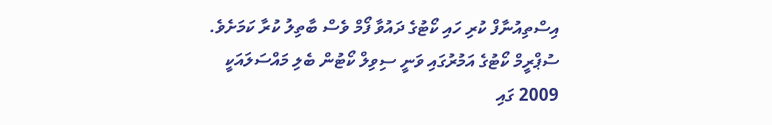އިސްތިއުނާފް ކުރި ހައި ކޯޓުގެ ދައުވާ ފޯމް ވެސް ބާތިލު ކުރާ ކަމަށެވެ.
ސުޕްރީމް ކޯޓުގެ އަމުރުގައި ވަނީ ސިވިލް ކޯޓުން ބެލި މައްސަލައަކީ 2009 ގައި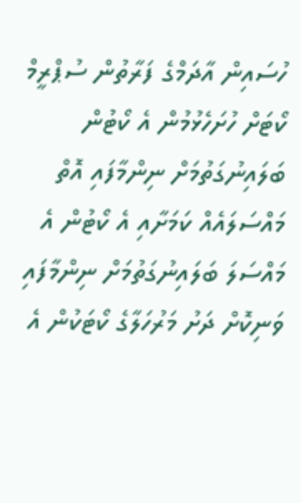ހުސައިން އާދަމްގެ ފަރާތުން ސުޕްރީމް ކޯޓަށް ހުށަހެޅުމުން އެ ކޯޓުން ބަލައިނުގަތުމަށް ނިންމާފައި އޮތް މައްސަލައެއް ކަމަށާއި އެ ކޯޓުން އެ މައްސަލަ ބަލައިނުގަތުމަށް ނިންމާފައި ވަނިކޮށް ދަށު މަރުހަލާގެ ކޯޓަކުން އެ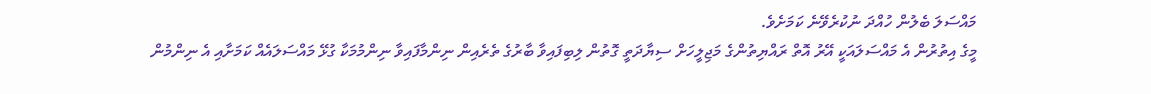މައްސަލަ ބެލުން ހުއްދަ ނުކުރެވޭނެ ކަމަށެވެ.
މީގެ އިތުރުން އެ މައްސަލައަކީ އޭރު އޮތް ރައްޔިތުންގެ މަޖިލީހަށް ސިޔާދަތީ ގޮތުން ލިބިފައިވާ ބާރުގެ ތެރެއިން ނިންމާފައިވާ ނިންމުމަކާ ގުޅޭ މައްސަލައެއް ކަމަށާއި އެ ނިންމުން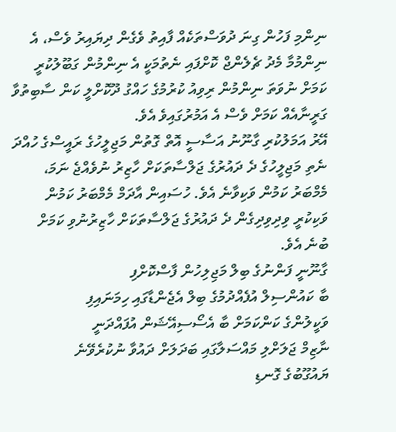ނިންމި ފަހުން ގިނަ ދުވަސްތަކެއް ފާއިތު ވެގެން ދިޔައިރު ވެސް، އެ ނިންމުމާ މެދު ޗެލެންޖް ކޮށްފައި ނެތުމަކީ އެ ނިންމުން ގަބޫލުކުރީ ކަމަށް ނުވަތަ ނިންމުން ރިވިއު ކުރުމުގެ ހައްގު ދޫކޮށްލީ ކަން ސާބިތުވާ ގަރީނާއެއް ކަމަށް ވެސް އެ އަމުރުގައިވެ އެވެ.
އޭރު އަމަލުކުރި ގާނޫނު އަސާސީ އޮތް ގޮތުން މަޖިލީހުގެ ރައީސްގެ ހުއްދަ ނެތި މަޖިލީހުގެ ދެ ދައުރުގެ ޖަލްސާތަކަށް ހާޒިރު ނުވެއްޖެ ނަމަ، މެމްބަރު ކަމުން ވަކިވާނެ އެވެ. ހުސައިން އާދަމް މެމްބަރު ކަމުން ވަކިކުރީ ވިދިވިދިގެން ދެ ދައުރުގެ ޖަލްސާތަކަށް ހާޒިރުނުވި ކަމަށް ބުނެ އެވެ.
ގާނޫނީ ފަންނުގެ ބިލް މަޖިލިހުން ފާސްކޮށްފި
ބާ ކައުންސިލް އުފެއްދުމުގެ ބިލް އެޖެންޑާގައި ހިމަނައިފި
ވަކީލުންގެ ކަންކަމަށް ބާ އެސޯސިއޭޝަން އުފައްދަނީ
ނާޒިމް ޖަލަށްލި މައްސަލާގައި ބަދަލަށް ދައުވާ ނުކުރެވޭނެ
ޔައުގޫބުގެ ގޮނޑި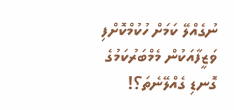ނުގެއްލޭ ކަމަށް ހުކުމްކޮށްފި
ވަޒީފާއަކުން މެމްބަރުކަމުގެ ގޮނޑި ގެއްލޭނެތަ؟!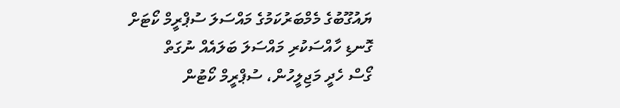ޔައުގޫބުގެ މެމްބަރުކަމުގެ މައްސަލަ ސުޕްރީމް ކޯޓަށް
ގޮނޑި ހާއްސަކުރި މައްސަލަ ބަލައެއް ނުގަތް
ގޯސް ހެދީ މަޖިލީހުން، ސުޕްރީމް ކޯޓުން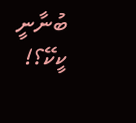ބުނާނީ ކީކޭ؟!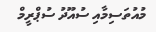މުއުތަސިމާއި ސުއޫދު ސުޕްރީމް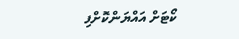ކޯޓަށް އައްޔަންކޮށްފި